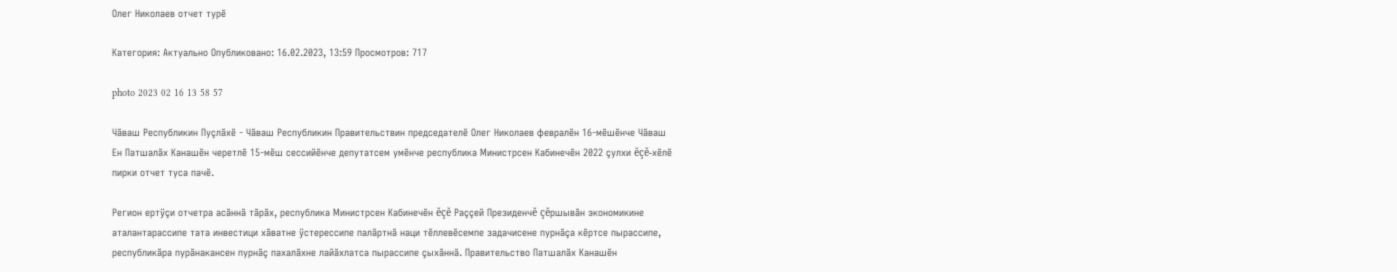Олег Николаев отчет турĕ

Категория: Актуально Опубликовано: 16.02.2023, 13:59 Просмотров: 717

photo 2023 02 16 13 58 57

Чăваш Республикин Пуçлăхĕ - Чăваш Республикин Правительствин председателĕ Олег Николаев февралĕн 16-мĕшĕнче Чăваш Ен Патшалăх Канашĕн черетлĕ 15-мĕш сессийĕнче депутатсем умĕнче республика Министрсен Кабинечĕн 2022 çулхи ĕçĕ-хĕлĕ пирки отчет туса пачĕ.

Регион ертÿçи отчетра асăннă тăрăх, республика Министрсен Кабинечĕн ĕçĕ Раççей Президенчĕ çĕршывăн экономикине аталантарассипе тата инвестици хăватне ÿстерессипе палăртнă наци тĕллевĕсемпе задачисене пурнăçа кĕртсе пырассипе, республикăра пурăнакансен пурнăç пахалăхне лайăхлатса пырассипе çыхăннă. Правительство Патшалăх Канашĕн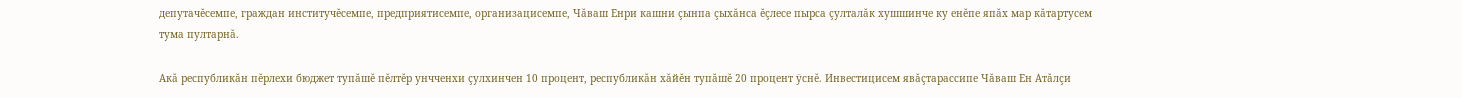депутачĕсемпе, граждан институчĕсемпе, предприятисемпе, организацисемпе, Чăваш Енри кашни çынпа çыхăнса ĕçлесе пырса çулталăк хушшинче ку енĕпе япăх мар кăтартусем тума пултарнă.

Акă республикăн пĕрлехи бюджет тупăшĕ пĕлтĕр унчченхи çулхинчен 10 процент, республикăн хăйĕн тупăшĕ 20 процент ÿснĕ. Инвестицисем явăçтарассипе Чăваш Ен Атăлçи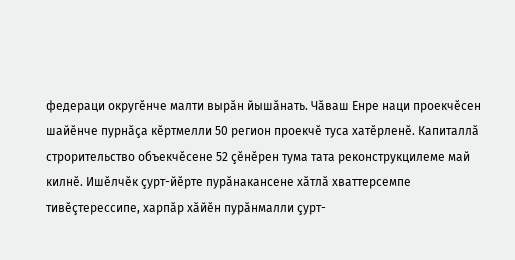федераци округĕнче малти вырăн йышăнать. Чăваш Енре наци проекчĕсен шайĕнче пурнăçа кĕртмелли 50 регион проекчĕ туса хатĕрленĕ. Капиталлă строрительство объекчĕсене 52 çĕнĕрен тума тата реконструкцилеме май килнĕ. Ишĕлчĕк çурт-йĕрте пурăнакансене хăтлă хваттерсемпе тивĕçтерессипе, харпăр хăйĕн пурăнмалли çурт-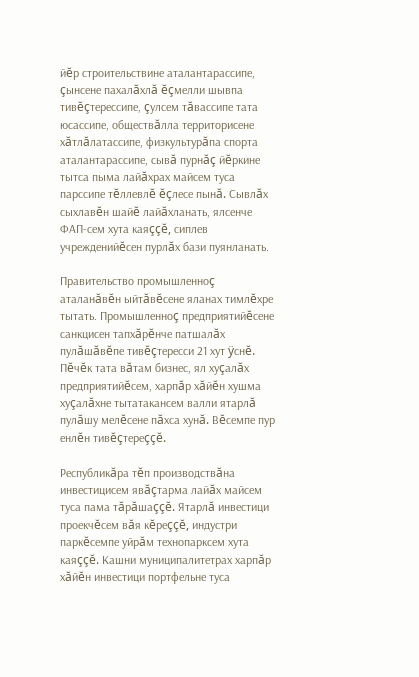йĕр строительствине аталантарассипе, çынсене пахалăхлă ĕçмелли шывпа тивĕçтерессипе, çулсем тăвассипе тата юсассипе, обществăлла территорисене хăтлăлатассипе, физкультурăпа спорта аталантарассипе, сывă пурнăç йĕркине тытса пыма лайăхрах майсем туса парссипе тĕллевлĕ ĕçлесе пынă. Сывлăх сыхлавĕн шайĕ лайăхланать, ялсенче ФАП-сем хута каяççĕ, сиплев учрежденийĕсен пурлăх бази пуянланать.

Правительство промышленноç аталанăвĕн ыйтăвĕсене яланах тимлĕхре тытать. Промышленноç предприятийĕсене санкцисен тапхăрĕнче патшалăх пулăшăвĕпе тивĕçтересси 21 хут ÿснĕ. Пĕчĕк тата вăтам бизнес, ял хуçалăх предприятийĕсем, харпăр хăйĕн хушма хуçалăхне тытатакансем валли ятарлă пулăшу мелĕсене пăхса хунă. Вĕсемпе пур енлĕн тивĕçтереççĕ.

Республикăра тĕп производствăна инвестицисем явăçтарма лайăх майсем туса пама тăрăшаççĕ. Ятарлă инвестици проекчĕсем вăя кĕреççĕ, индустри паркĕсемпе уйрăм технопарксем хута каяççĕ. Кашни муниципалитетрах харпăр хăйĕн инвестици портфельне туса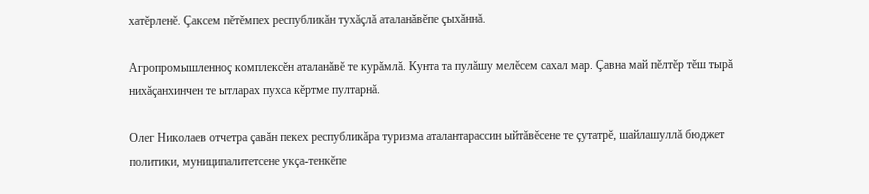хатĕрленĕ. Çаксем пĕтĕмпех республикăн тухăçлă аталанăвĕпе çыхăннă.

Агропромышленноç комплексĕн аталанăвĕ те курăмлă. Кунта та пулăшу мелĕсем сахал мар. Çавна май пĕлтĕр тĕш тырă нихăçанхинчен те ытларах пухса кĕртме пултарнă.

Олег Николаев отчетра çавăн пекех республикăра туризма аталантарассин ыйтăвĕсене те çутатрĕ, шайлашуллă бюджет политики, муниципалитетсене укçа-тенкĕпе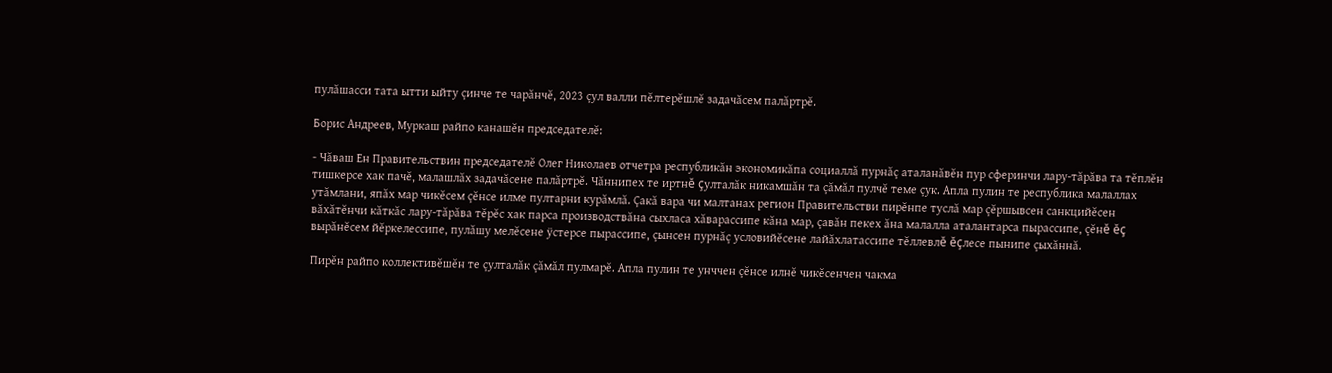пулăшасси тата ытти ыйту çинче те чарăнчĕ, 2023 çул валли пĕлтерĕшлĕ задачăсем палăртрĕ.

Борис Андреев, Муркаш райпо канашĕн председателĕ:

- Чăваш Ен Правительствин председателĕ Олег Николаев отчетра республикăн экономикăпа социаллă пурнăç аталанăвĕн пур сферинчи лару-тăрăва та тĕплĕн тишкерсе хак пачĕ, малашлăх задачăсене палăртрĕ. Чăннипех те иртнĕ çулталăк никамшăн та çăмăл пулчĕ теме çук. Апла пулин те республика малаллах утăмлани, япăх мар чикĕсем çĕнсе илме пултарни курăмлă. Çакă вара чи малтанах регион Правительстви пирĕнпе туслă мар çĕршывсен санкцийĕсен вăхăтĕнчи кăткăс лару-тăрăва тĕрĕс хак парса производствăна сыхласа хăварассипе кăна мар, çавăн пекех ăна малалла аталантарса пырассипе, çĕнĕ ĕç вырăнĕсем йĕркелессипе, пулăшу мелĕсене ÿстерсе пырассипе, çынсен пурнăç условийĕсене лайăхлатассипе тĕллевлĕ ĕçлесе пынипе çыхăннă.

Пирĕн райпо коллективĕшĕн те çулталăк çăмăл пулмарĕ. Апла пулин те унччен çĕнсе илнĕ чикĕсенчен чакма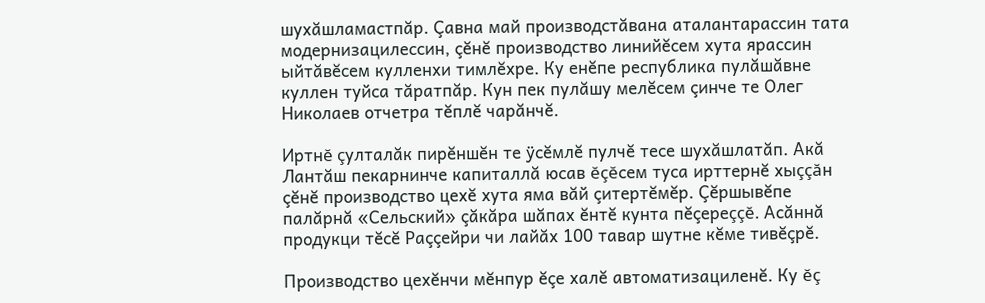шухăшламастпăр. Çавна май производстăвана аталантарассин тата модернизацилессин, çĕнĕ производство линийĕсем хута ярассин ыйтăвĕсем кулленхи тимлĕхре. Ку енĕпе республика пулăшăвне куллен туйса тăратпăр. Кун пек пулăшу мелĕсем çинче те Олег Николаев отчетра тĕплĕ чарăнчĕ.

Иртнĕ çулталăк пирĕншĕн те ÿсĕмлĕ пулчĕ тесе шухăшлатăп. Акă Лантăш пекарнинче капиталлă юсав ĕçĕсем туса ирттернĕ хыççăн çĕнĕ производство цехĕ хута яма вăй çитертĕмĕр. Çĕршывĕпе палăрнă «Сельский» çăкăра шăпах ĕнтĕ кунта пĕçереççĕ. Асăннă продукци тĕсĕ Раççейри чи лайăх 100 тавар шутне кĕме тивĕçрĕ.

Производство цехĕнчи мĕнпур ĕçе халĕ автоматизациленĕ. Ку ĕç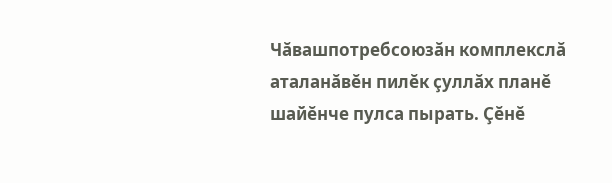Чăвашпотребсоюзăн комплекслă аталанăвĕн пилĕк çуллăх планĕ шайĕнче пулса пырать. Çĕнĕ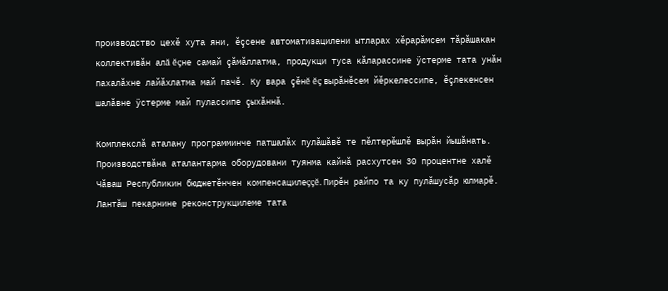производство цехĕ хута яни, ĕçсене автоматизацилени ытларах хĕрарăмсем тăрăшакан коллективăн алă ĕçне самай çăмăллатма, продукци туса кăларассине ÿстерме тата унăн пахалăхне лайăхлатма май пачĕ. Ку вара çĕнĕ ĕç вырăнĕсем йĕркелессипе, ĕçлекенсен шалăвне ÿстерме май пулассипе çыхăннă.

Комплекслă аталану программинче патшалăх пулăшăвĕ те пĕлтерĕшлĕ вырăн йышăнать. Производствăна аталантарма оборудовани туянма кайнă расхутсен 30 процентне халĕ Чăваш Республикин бюджетĕнчен компенсацилеççĕ. Пирĕн райпо та ку пулăшусăр юлмарĕ. Лантăш пекарнине реконструкцилеме тата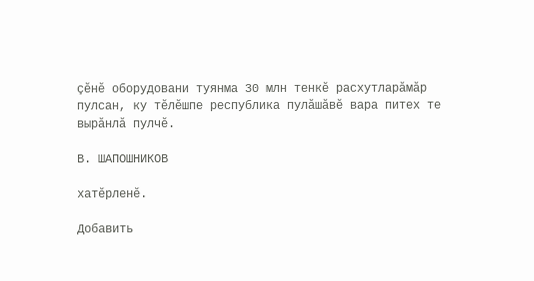çĕнĕ оборудовани туянма 30 млн тенкĕ расхутларăмăр пулсан, ку тĕлĕшпе республика пулăшăвĕ вара питех те вырăнлă пулчĕ.

В. ШАПОШНИКОВ

хатĕрленĕ.

Добавить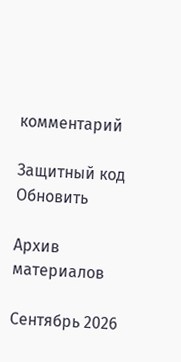комментарий

Защитный код
Обновить

Архив материалов

Сентябрь 2026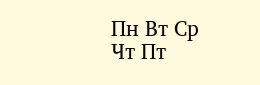Пн Вт Ср Чт Пт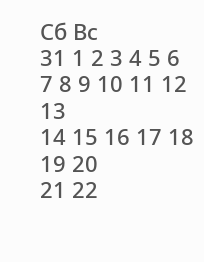Сб Вс
31 1 2 3 4 5 6
7 8 9 10 11 12 13
14 15 16 17 18 19 20
21 22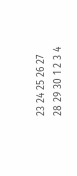23 24 25 26 27
28 29 30 1 2 3 4